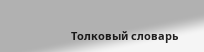Толковый словарь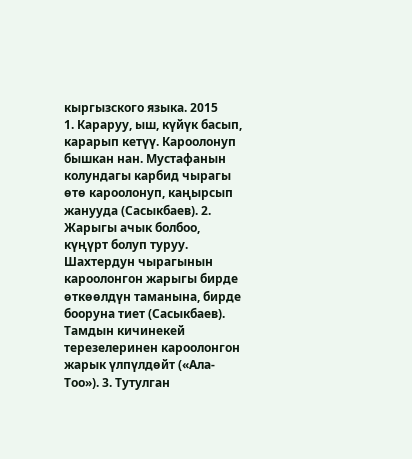кыргызского языка. 2015
1. Караруу, ыш, күйүк басып, карарып кетүү. Кароолонуп бышкан нан. Мустафанын колундагы карбид чырагы өтө кароолонуп, каңырсып жанууда (Сасыкбаев). 2. Жарыгы ачык болбоо, күңүрт болуп туруу. Шахтердун чырагынын кароолонгон жарыгы бирде өткөөлдүн таманына, бирде бооруна тиет (Сасыкбаев). Тамдын кичинекей терезелеринен кароолонгон жарык үлпүлдөйт («Ала-Тоо»). 3. Тутулган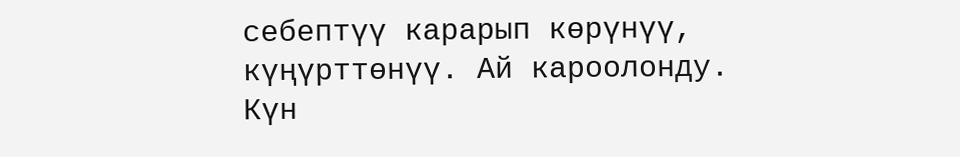себептүү карарып көрүнүү, күңүрттөнүү. Ай кароолонду. Күн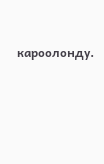кароолонду.